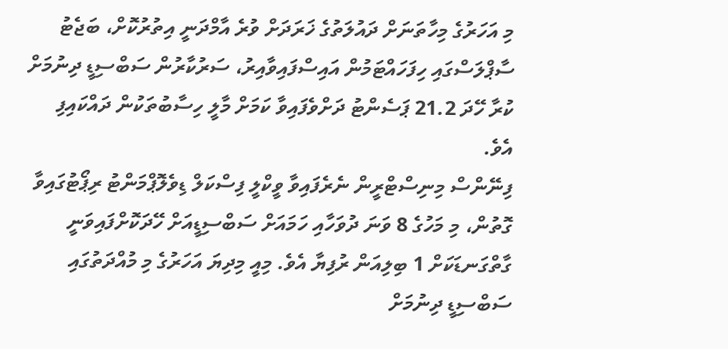މި އަހަރުގެ މިހާތަނަށް ދައުލަތުގެ ޚަރަދަށް ވުރެ އާމްދަނީ އިތުރުކޮށް، ބަޖެޓު ސާޕްލަސްގައި ހިފަހައްޓަމުން އައިސްފައިވާއިރު، ސަރުކާރުން ސަބްސިޑީ ދިނުމަށް ކުރާ ހޭދަ 21.2 ޕަސެންޓު ދަށްވެފައިވާ ކަމަށް މާލީ ހިސާބުތަކުން ދައްކައިފި އެވެ.
ފިނޭންސް މިނިސްޓްރީން ނެރެފައިވާ ވީކްލީ ފިސްކަލް ޑިވެލޮޕްމަންޓު ރިޕޯޓުގައިވާ ގޮތުން، މި މަހުގެ 8 ވަނަ ދުވަހާއި ހަމައަށް ސަބްސިޑީއަށް ހޭދަކޮށްފައިވަނީ ގާތްގަނޑަކަށް 1 ބިލިއަން ރުފިޔާ އެވެ. މިއީ މިދިޔަ އަހަރުގެ މި މުއްދަތުގައި ސަބްސިޑީ ދިނުމަށް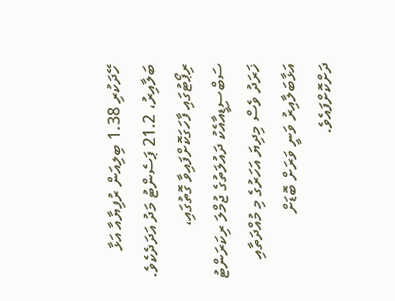ހޭދަކުރި 1.38 ބިލިއަން ރުފިޔާއާ އަޅާ ބަލާއިރު، 21.2 ޕަސެންޓު މަދު އަދަދެކެވެ.
ރިޕޯޓުގައި ފާހަގަކޮށްފައިވާ ގޮތުގައި، ސަބްސިޑީއާއެކު ދައުލަތުގެ ޖުމްލަ ރިކަރަންޓު ޚަރަދު ވެސް މިދިޔަ އަހަރުގެ މި މުއްދަތާއި އަޅާބަލާއިރު ވަނީ ވަރަށް ބޮޑަށް ދަށްކޮށްފައެވެ.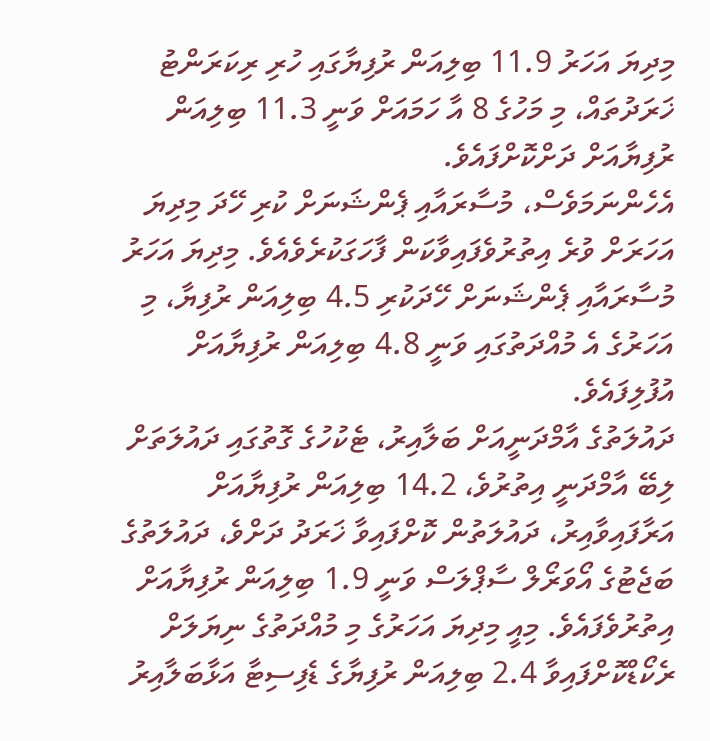މިދިޔަ އަހަރު 11.9 ބިލިއަން ރުފިޔާގައި ހުރި ރިކަރަންޓު ޚަރަދުތައް، މި މަހުގެ 8 އާ ހަމައަށް ވަނީ 11.3 ބިލިއަން ރުފިޔާއަށް ދަށްކޮށްފައެވެ.
އެހެންނަމަވެސް، މުސާރައާއި ޕެންޝަނަށް ކުރި ހޭދަ މިދިޔަ އަހަރަށް ވުރެ އިތުރުވެފައިވާކަން ފާހަގަކުރެވެއެވެ. މިދިޔަ އަހަރު މުސާރައާއި ޕެންޝަނަށް ހޭދަކުރި 4.5 ބިލިއަން ރުފިޔާ، މި އަހަރުގެ އެ މުއްދަތުގައި ވަނީ 4.8 ބިލިއަން ރުފިޔާއަށް އުފުލިފައެވެ.
ދައުލަތުގެ އާމްދަނީއަށް ބަލާއިރު، ޓެކުހުގެ ގޮތުގައި ދައުލަތަށް ލިބޭ އާމްދަނީ އިތުރުވެ، 14.2 ބިލިއަން ރުފިޔާއަށް އަރާފައިވާއިރު، ދައުލަތުން ކޮށްފައިވާ ޚަރަދު ދަށްވެ، ދައުލަތުގެ ބަޖެޓުގެ އޯވަރޯލް ސާޕްލަސް ވަނީ 1.9 ބިލިއަން ރުފިޔާއަށް އިތުރުވެފައެވެ. މިއީ މިދިޔަ އަހަރުގެ މި މުއްދަތުގެ ނިޔަލަށް ރެކޯޑްކޮށްފައިވާ 2.4 ބިލިއަން ރުފިޔާގެ ޑެފިސިޓާ އަޅާބަލާއިރު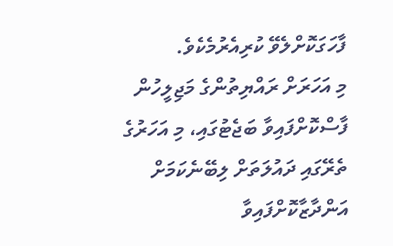ފާހަގަކޮށްލެވޭ ކުރިއެރުމެކެވެ.
މި އަހަރަށް ރައްޔިތުންގެ މަޖިލީހުން ފާސްކޮށްފައިވާ ބަޖެޓުގައި، މި އަހަރުގެ ތެރޭގައި ދައުލަތަށް ލިބޭނެކަމަށް އަންދާޒާކޮށްފައިވާ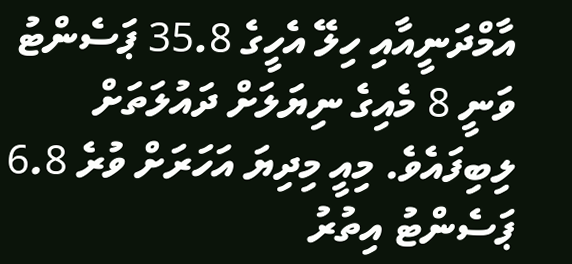އާމްދަނީއާއި ހިލޭ އެހީގެ 35.8 ޕަސެންޓު ވަނީ 8 މެއިގެ ނިޔަލަށް ދައުލަތަށް ލިބިފައެވެ. މިއީ މިދިޔަ އަހަރަށް ވުރެ 6.8 ޕަސެންޓު އިތުރު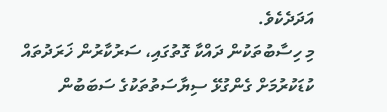އަދަދެކެވެ.
މި ހިސާބުތަކުން ދައްކާ ގޮތުގައި، ސަރުކާރުން ޚަރަދުތައް ކުޑަކުރުމަށް ގެންގުޅޭ ސިޔާސަތުތަކުގެ ސަބަބުން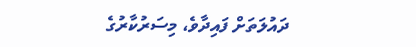ދައުލަތަށް ފައިދާވެ، މިސަރުކާރުގެ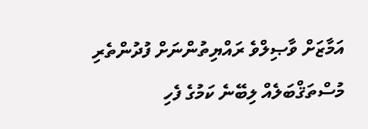އަމާޒަށް ވާޞިލްވެ ރައްޔިތުންނަށް ފުދުންތެރި މުސްތަޤްބަލެއް ލިބޭނެ ކަމުގެ ފެހި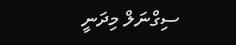ސިގްނަލް މިދަނީ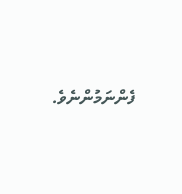ފެންނަމުންނެވެ.